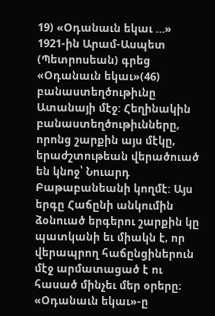19) «Օդանաւն եկաւ …»
1921-ին Արամ-Ասպետ (Պետրոսեան) գրեց «Օդանաւն եկաւ»(46) բանաստեղծութիւնը Ատանայի մէջ: Հեղինակին բանաստեղծութիւնները, որոնց շարքին այս մէկը, երաժշտութեան վերածուած են կնոջ՝ Նուարդ Բաթաբանեանի կողմէ: Այս երգը Հաճընի անկումին ձօնուած երգերու շարքին կը պատկանի եւ միակն է, որ վերապրող հաճընցիներուն մէջ արմատացած է ու հասած մինչեւ մեր օրերը։
«Օդանաւն եկաւ»-ը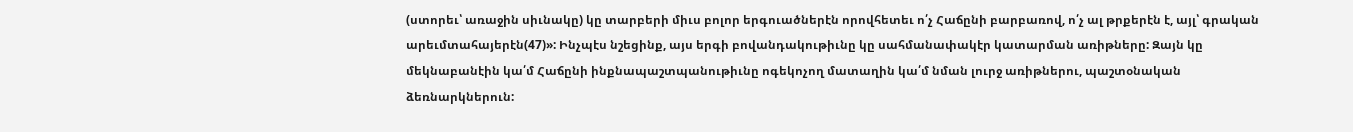(ստորեւ՝ առաջին սիւնակը) կը տարբերի միւս բոլոր երգուածներէն որովհետեւ ո՛չ Հաճընի բարբառով, ո՛չ ալ թրքերէն է, այլ՝ գրական արեւմտահայերէն(47)»: Ինչպէս նշեցինք, այս երգի բովանդակութիւնը կը սահմանափակէր կատարման առիթները: Զայն կը մեկնաբանէին կա՛մ Հաճընի ինքնապաշտպանութիւնը ոգեկոչող մատաղին կա՛մ նման լուրջ առիթներու, պաշտօնական ձեռնարկներուն: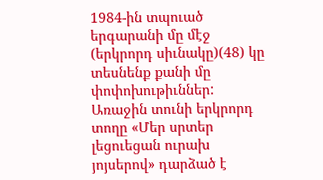1984-ին տպուած երգարանի մը մէջ (երկրորդ սիւնակը)(48) կը տեսնենք քանի մը փոփոխութիւններ: Առաջին տունի երկրորդ տողը «Մեր սրտեր լեցուեցան ուրախ յոյսերով» դարձած է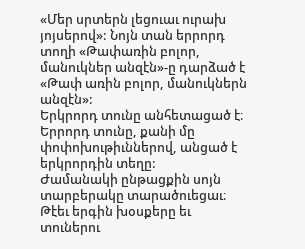«Մեր սրտերն լեցուաւ ուրախ յոյսերով»: Նոյն տան երրորդ տողի «Թափառին բոլոր, մանուկներ անզէն»-ը դարձած է «Թափ առին բոլոր, մանուկներն անզէն»:
Երկրորդ տունը անհետացած է։ Երրորդ տունը, քանի մը փոփոխութիւններով, անցած է երկրորդին տեղը:
Ժամանակի ընթացքին սոյն տարբերակը տարածուեցաւ։ Թէեւ երգին խօսքերը եւ տուներու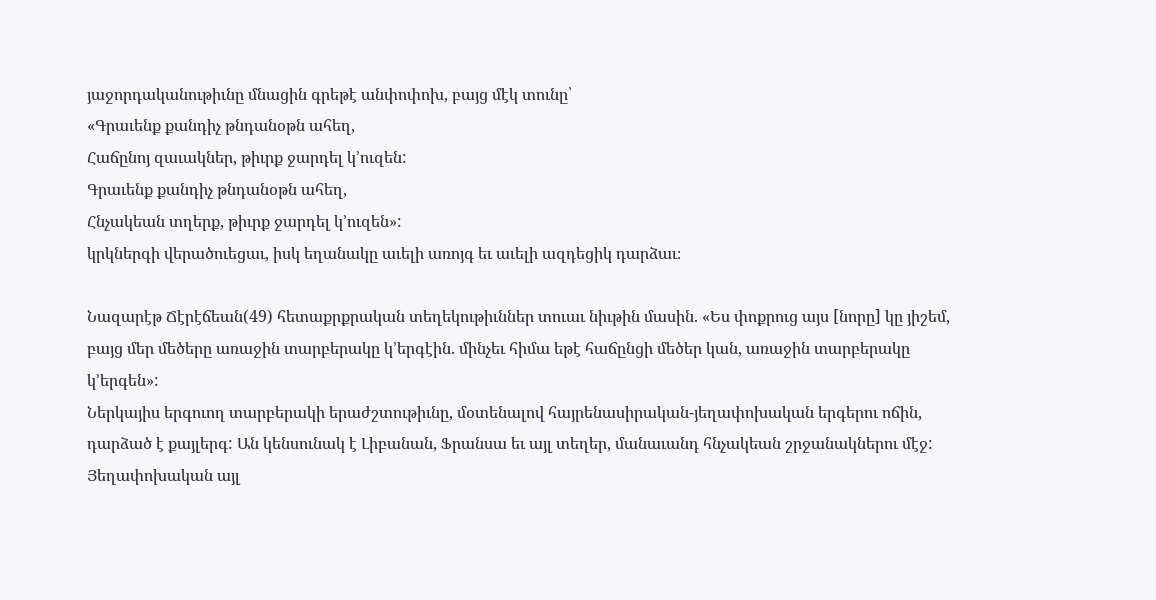յաջորդականութիւնը մնացին գրեթէ անփոփոխ, բայց մէկ տունը՝
«Գրաւենք քանդիչ թնդանօթն ահեղ,
Հաճընոյ զաւակներ, թիւրք ջարդել կ’ուզեն:
Գրաւենք քանդիչ թնդանօթն ահեղ,
Հնչակեան տղերք, թիւրք ջարդել կ’ուզեն»:
կրկներգի վերածուեցաւ, իսկ եղանակը աւելի առոյգ եւ աւելի ազդեցիկ դարձաւ։

Նազարէթ Ճէրէճեան(49) հետաքրքրական տեղեկութիւններ տուաւ նիւթին մասին. «Ես փոքրուց այս [նորը] կը յիշեմ, բայց մեր մեծերը առաջին տարբերակը կ’երգէին. մինչեւ հիմա եթէ հաճընցի մեծեր կան, առաջին տարբերակը կ’երգեն»:
Ներկայիս երգուող տարբերակի երաժշտութիւնը, մօտենալով հայրենասիրական-յեղափոխական երգերու ոճին, դարձած է քայլերգ: Ան կենսունակ է Լիբանան, Ֆրանսա եւ այլ տեղեր, մանաւանդ հնչակեան շրջանակներու մէջ: Յեղափոխական այլ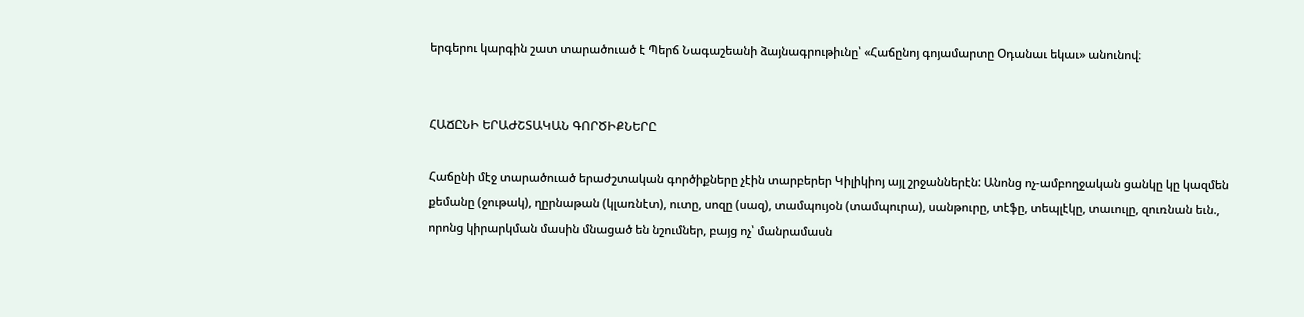երգերու կարգին շատ տարածուած է Պերճ Նագաշեանի ձայնագրութիւնը՝ «Հաճընոյ գոյամարտը Օդանաւ եկաւ» անունով։


ՀԱՃԸՆԻ ԵՐԱԺՇՏԱԿԱՆ ԳՈՐԾԻՔՆԵՐԸ

Հաճընի մէջ տարածուած երաժշտական գործիքները չէին տարբերեր Կիլիկիոյ այլ շրջաններէն: Անոնց ոչ-ամբողջական ցանկը կը կազմեն քեմանը (ջութակ), ղըրնաթան (կլառնէտ), ուտը, սոզը (սազ), տամպույօն (տամպուրա), սանթուրը, տէֆը, տեպլէկը, տաւուլը, զուռնան եւն., որոնց կիրարկման մասին մնացած են նշումներ, բայց ոչ՝ մանրամասն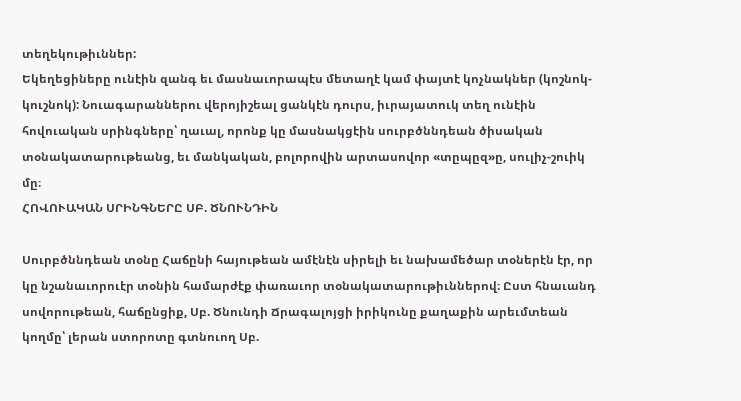տեղեկութիւններ:
Եկեղեցիները ունէին զանգ եւ մասնաւորապէս մետաղէ կամ փայտէ կոչնակներ (կոշնոկ-կուշնոկ): Նուագարաններու վերոյիշեալ ցանկէն դուրս, իւրայատուկ տեղ ունէին հովուական սրինգները՝ ղաւալ, որոնք կը մասնակցէին սուրբծննդեան ծիսական տօնակատարութեանց, եւ մանկական, բոլորովին արտասովոր «տըպըզ»ը, սուլիչ-շուիկ մը։
ՀՈՎՈՒԱԿԱՆ ՍՐԻՆԳՆԵՐԸ ՍԲ. ԾՆՈՒՆԴԻՆ

Սուրբծննդեան տօնը Հաճընի հայութեան ամէնէն սիրելի եւ նախամեծար տօներէն էր, որ կը նշանաւորուէր տօնին համարժէք փառաւոր տօնակատարութիւններով։ Ըստ հնաւանդ սովորութեան, հաճընցիք, Սբ. Ծնունդի Ճրագալոյցի իրիկունը քաղաքին արեւմտեան կողմը՝ լերան ստորոտը գտնուող Սբ.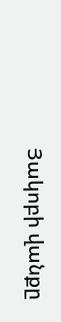Յակոբի վանքը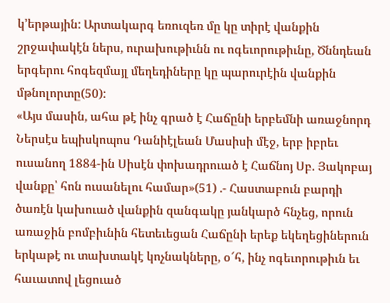կ’երթային: Արտակարգ եռուզեռ մը կը տիրէ վանքին շրջափակէն ներս, ուրախութիւնն ու ոգեւորութիւնը, Ծննդեան երգերու հոգեզմայլ մեղեդիները կը պարուրէին վանքին մթնոլորտը(50):
«Այս մասին, ահա թէ ինչ գրած է Հաճընի երբեմնի առաջնորդ Ներսէս եպիսկոպոս Դանիէլեան Մասիսի մէջ, երբ իբրեւ ուսանող 1884-ին Սիսէն փոխադրուած է Հաճնոյ Սբ. Յակոբայ վանքը՝ հոն ուսանելու համար»(51) .- Հաստաբուն բարդի ծառէն կախուած վանքին զանգակը յանկարծ հնչեց, որուն առաջին բոմբիւնին հետեւեցան Հաճընի երեք եկեղեցիներուն երկաթէ ու տախտակէ կոչնակները, օ՜հ, ինչ ոգեւորութիւն եւ հաւատով լեցուած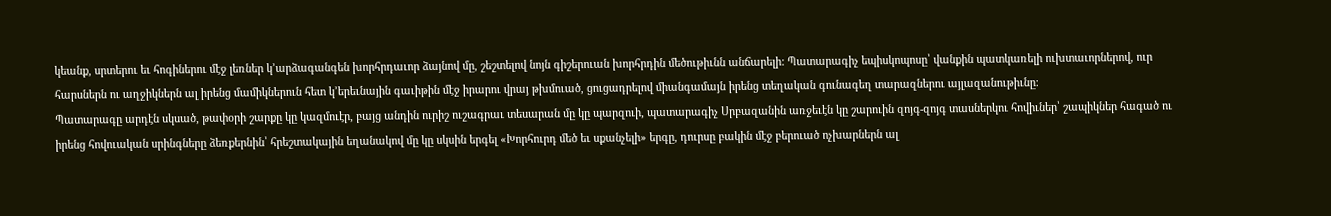կեանք, սրտերու եւ հոգիներու մէջ լեռներ կ’արձագանգեն խորհրդաւոր ձայնով մը, շեշտելով նոյն գիշերուան խորհրդին մեծութիւնն անճարելի: Պատարագիչ եպիսկոպոսը՝ վանքին պատկառելի ուխտաւորներով, ուր հարսներն ու աղջիկներն ալ իրենց մամիկներուն հետ կ’երեւնային գաւիթին մէջ իրարու վրայ թխմուած, ցուցադրելով միանգամայն իրենց տեղական գունագեղ տարազներու այլազանութիւնը։
Պատարագը արդէն սկսած, թափօրի շարքը կը կազմուէր, բայց անդին ուրիշ ուշագրաւ տեսարան մը կը պարզուի, պատարագիչ Սրբազանին առջեւէն կը շարուին զոյգ-զոյգ տասներկու հովիւներ՝ շապիկներ հագած ու իրենց հովուական սրինգները ձեռքերնին՝ հրեշտակային եղանակով մը կը սկսին երգել «Խորհուրդ մեծ եւ սքանչելի» երգը, դուրսը բակին մէջ բերուած ոչխարներն ալ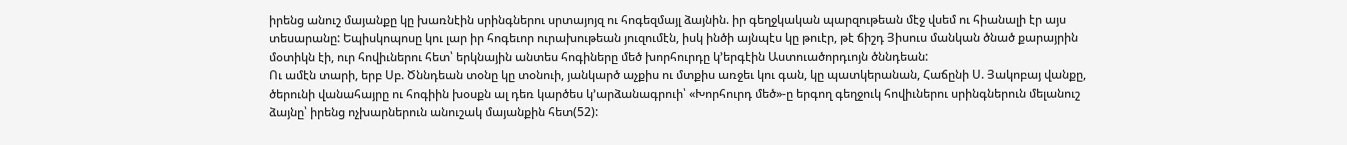իրենց անուշ մայանքը կը խառնէին սրինգներու սրտայոյզ ու հոգեզմայլ ձայնին. իր գեղջկական պարզութեան մէջ վսեմ ու հիանալի էր այս տեսարանը: Եպիսկոպոսը կու լար իր հոգեւոր ուրախութեան յուզումէն, իսկ ինծի այնպէս կը թուէր, թէ ճիշդ Յիսուս մանկան ծնած քարայրին մօտիկն էի, ուր հովիւներու հետ՝ երկնային անտես հոգիները մեծ խորհուրդը կ’երգէին Աստուածորդւոյն ծննդեան:
Ու ամէն տարի, երբ Սբ. Ծննդեան տօնը կը տօնուի, յանկարծ աչքիս ու մտքիս առջեւ կու գան, կը պատկերանան, Հաճընի Ս. Յակոբայ վանքը, ծերունի վանահայրը ու հոգիին խօսքն ալ դեռ կարծես կ’արձանագրուի՝ «Խորհուրդ մեծ»-ը երգող գեղջուկ հովիւներու սրինգներուն մելանուշ ձայնը՝ իրենց ոչխարներուն անուշակ մայանքին հետ(52):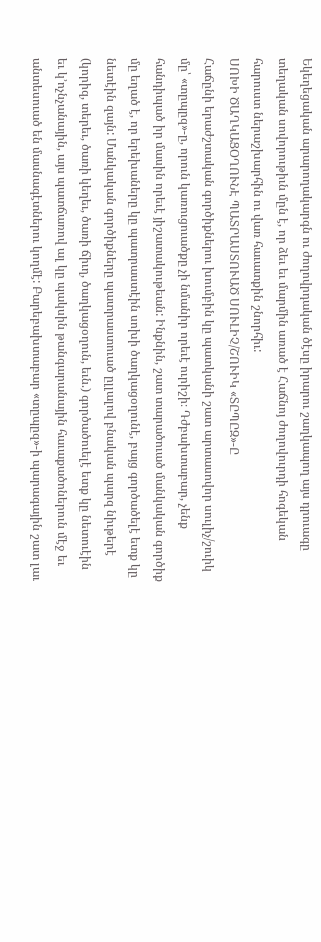Եկեղեցական արարողակարգն ու ժողովրդական ծէսը իրարու շաղկապող այս դրուագը տեղական սովորութիւն մըն է, որ ձեւ եւ մարմին առած է Հաճնոյ ժողովուրդի հոգեկան հարուստ ներաշխարհին ու վառ հաւատքին շնորհիւ:
ՍՈԽԻ ԾԱՂԿԱՑՕՂՈՒՆԷ ՊԱՏՐԱՍՏՈՒԱԾ ՍՈՒԼԻՉ/ՇՈՒԻԿ «ՏԸՊԸԶ»-Ը
Հաճընի երաժշտական գործիքներու խումբին կը պատկանի շատ արտասովոր սուլիչ/շուիկ մը՝ «տըպըզ»-ը, որուն կառուցուածքը չի նմանիր որեւէ ուրիշի։ Դժբախտաբար, չենք հանդիպած իր մասին որեւէ յիշատակութեան: Ինքնին, շատ տարածուած մանկական գործիք մը եղած է, որ երեխաները կը պատրաստէին սոխի ծաղկացօղունէ, բայց գործածելէ ետք կը նետէին զայն: Մանկական գործիքները պատրաստուած ըլլալով բնական պարզ նիւթերէ (կորիզ, տերեւ, ծառի կեղեւ, ծառի ճիւղ, ծաղկացօղուն, եւն.) գործածուելէ ետք կը նետուէին եւ կ’ոչնչանային, այս պատճառով ալ կը պակսին թանգարանային հաւաքածոներուն մէջ եւ անտեսուած են մասնագէտներու կողմէ: Բարեբախտաբար «տըպըզ»-ի պարագային շատ լաւ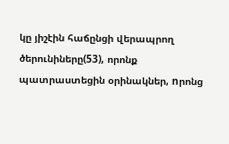կը յիշէին հաճընցի վերապրող ծերունիները(53), որոնք պատրաստեցին օրինակներ, nրոնց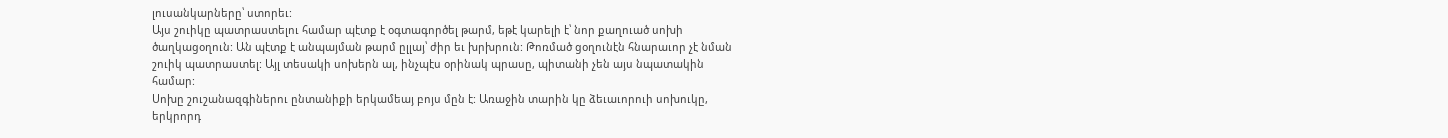լուսանկարները՝ ստորեւ:
Այս շուիկը պատրաստելու համար պէտք է օգտագործել թարմ, եթէ կարելի է՝ նոր քաղուած սոխի ծաղկացօղուն: Ան պէտք է անպայման թարմ ըլլայ՝ ժիր եւ խրխրուն: Թոռմած ցօղունէն հնարաւոր չէ նման շուիկ պատրաստել: Այլ տեսակի սոխերն ալ, ինչպէս օրինակ պրասը, պիտանի չեն այս նպատակին համար:
Սոխը շուշանազգիներու ընտանիքի երկամեայ բոյս մըն է: Առաջին տարին կը ձեւաւորուի սոխուկը, երկրորդ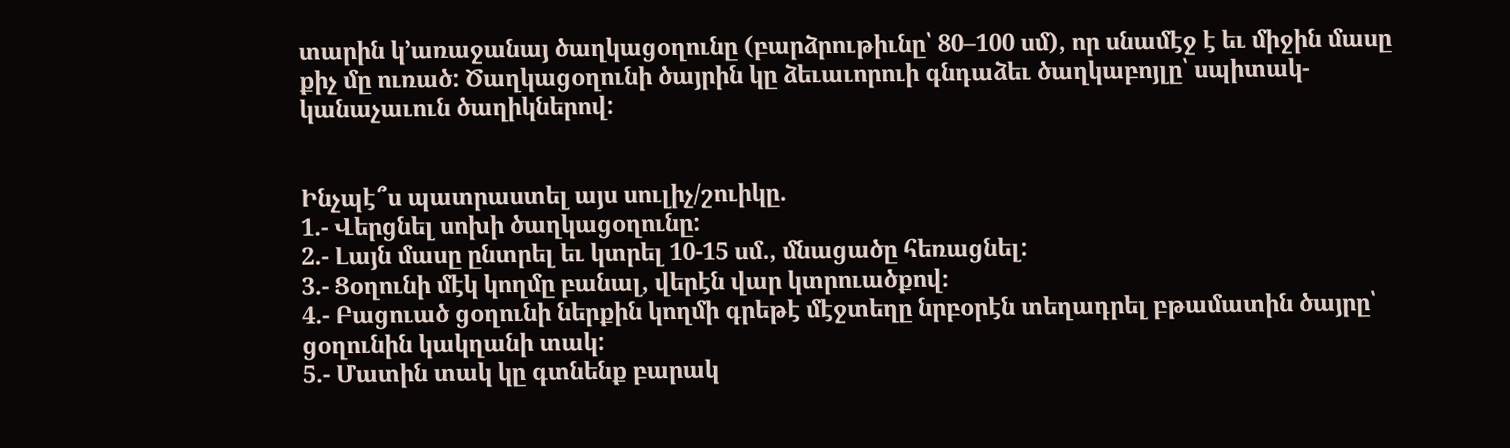տարին կ’առաջանայ ծաղկացօղունը (բարձրութիւնը՝ 80–100 սմ), որ սնամէջ է եւ միջին մասը քիչ մը ուռած: Ծաղկացօղունի ծայրին կը ձեւաւորուի գնդաձեւ ծաղկաբոյլը՝ սպիտակ-կանաչաւուն ծաղիկներով:


Ինչպէ՞ս պատրաստել այս սուլիչ/շուիկը.
1.- Վերցնել սոխի ծաղկացօղունը:
2.- Լայն մասը ընտրել եւ կտրել 10-15 սմ., մնացածը հեռացնել:
3.- Ցօղունի մէկ կողմը բանալ, վերէն վար կտրուածքով։
4.- Բացուած ցօղունի ներքին կողմի գրեթէ մէջտեղը նրբօրէն տեղադրել բթամատին ծայրը՝ ցօղունին կակղանի տակ:
5.- Մատին տակ կը գտնենք բարակ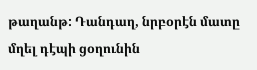թաղանթ: Դանդաղ, նրբօրէն մատը մղել դէպի ցօղունին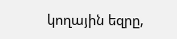կողային եզրը,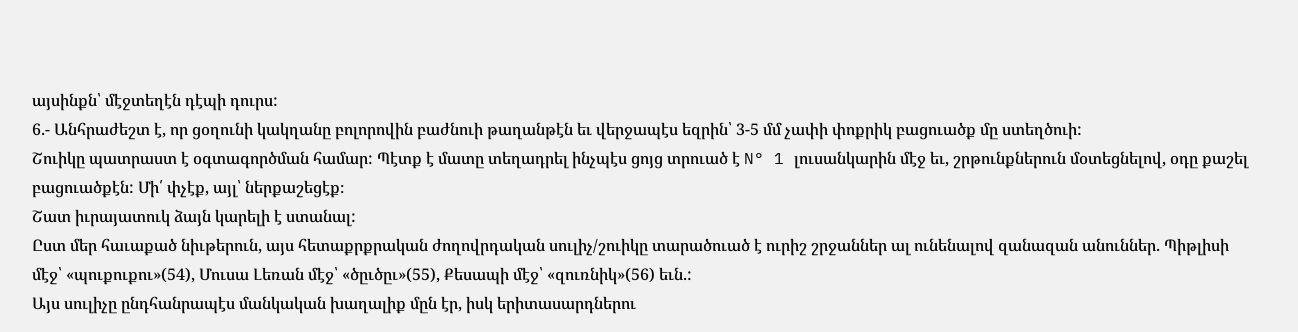այսինքն՝ մէջտեղէն դէպի դուրս:
6.- Անհրաժեշտ է, որ ցօղունի կակղանը բոլորովին բաժնուի թաղանթէն եւ վերջապէս եզրին՝ 3-5 մմ չափի փոքրիկ բացուածք մը ստեղծուի:
Շուիկը պատրաստ է օգտագործման համար: Պէտք է մատը տեղադրել ինչպէս ցոյց տրուած է N° 1 լուսանկարին մէջ եւ, շրթունքներուն մօտեցնելով, օդը քաշել բացուածքէն: Մի՛ փչէք, այլ՝ ներքաշեցէք։
Շատ իւրայատուկ ձայն կարելի է ստանալ:
Ըստ մեր հաւաքած նիւթերուն, այս հետաքրքրական ժողովրդական սուլիչ/շուիկը տարածուած է ուրիշ շրջաններ ալ ունենալով զանազան անուններ. Պիթլիսի մէջ՝ «պուքուքու»(54), Մուսա Լեռան մէջ՝ «ծըւծըւ»(55), Քեսապի մէջ՝ «զուռնիկ»(56) եւն.:
Այս սուլիչը ընդհանրապէս մանկական խաղալիք մըն էր, իսկ երիտասարդներու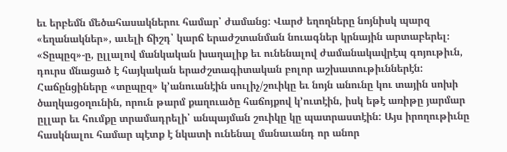եւ երբեմն մեծահասակներու համար՝ ժամանց: Վարժ եղողները նոյնիսկ պարզ «եղանակներ», աւելի ճիշդ՝ կարճ երաժշտանման նուագներ կրնային արտաբերել։ «Տըպըզ»-ը, ըլլալով մանկական խաղալիք եւ ունենալով ժամանակավրէպ գոյութիւն, դուրս մնացած է հայկական երաժշտագիտական բոլոր աշխատութիւններէն:
Հաճընցիները «տըպըզ» կ’անուանէին սուլիչ/շուիկը եւ նոյն անունը կու տային սոխի ծաղկացօղունին, որուն թարմ քաղուածը հաճոյքով կ’ուտէին, իսկ եթէ առիթը յարմար ըլլար եւ հումքը տրամադրելի՝ անպայման շուիկը կը պատրաստէին: Այս իրողութիւնը հասկնալու համար պէտք է նկատի ունենալ մանաւանդ որ անոր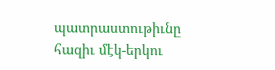պատրաստութիւնը հազիւ մէկ-երկու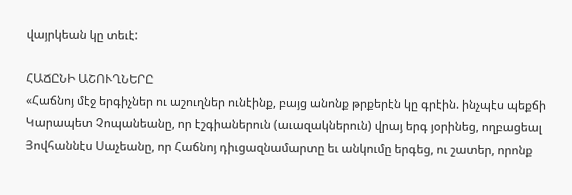վայրկեան կը տեւէ:

ՀԱՃԸՆԻ ԱՇՈՒՂՆԵՐԸ
«Հաճնոյ մէջ երգիչներ ու աշուղներ ունէինք, բայց անոնք թրքերէն կը գրէին. ինչպէս պեքճի Կարապետ Չոպանեանը, որ էշգիաներուն (աւազակներուն) վրայ երգ յօրինեց, ողբացեալ Յովհաննէս Սաչեանը, որ Հաճնոյ դիւցազնամարտը եւ անկումը երգեց, ու շատեր, որոնք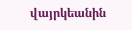վայրկեանին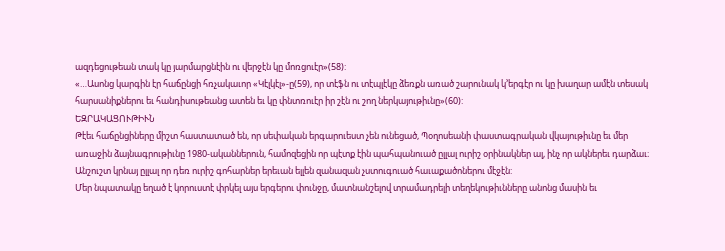ազդեցութեան տակ կը յարմարցնէին ու վերջէն կը մոռցուէր»(58):
«…Ասոնց կարգին էր հաճընցի հռչակաւոր «Կէլկէլ»-ը(59), որ տէֆն ու տէպլէկը ձեռքն առած շարունակ կ’երգէր ու կը խաղար ամէն տեսակ հարսանիքներու եւ հանդիսութեանց ատեն եւ կը փնտռուէր իր շէն ու շող ներկայութիւնը»(60):
ԵԶՐԱԿԱՑՈՒԹԻՒՆ
Թէեւ հաճընցիները միշտ հաստատած են, որ սեփական երգարուեստ չեն ունեցած, Պօղոսեանի փաստագրական վկայութիւնը եւ մեր առաջին ձայնագրութիւնը 1980-ականներուն, համոզեցին որ պէտք էին պահպանուած ըլլալ ուրիշ օրինակներ ալ, ինչ որ ակներեւ դարձաւ։
Անշուշտ կրնայ ըլլալ որ դեռ ուրիշ գոհարներ երեւան ելլեն զանազան չստուգուած հաւաքածոներու մէջէն:
Մեր նպատակը եղած է կորուստէ փրկել այս երգերու փունջը, մատնանշելով տրամադրելի տեղեկութիւնները անոնց մասին եւ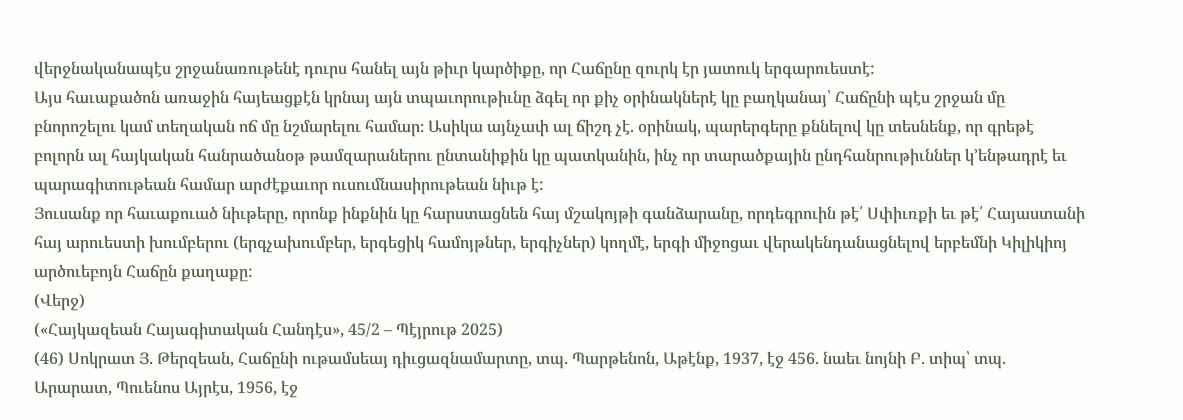վերջնականապէս շրջանառութենէ դուրս հանել այն թիւր կարծիքը, որ Հաճընը զուրկ էր յատուկ երգարուեստէ:
Այս հաւաքածոն առաջին հայեացքէն կրնայ այն տպաւորութիւնը ձգել որ քիչ օրինակներէ կը բաղկանայ՝ Հաճընի պէս շրջան մը բնորոշելու կամ տեղական ոճ մը նշմարելու համար։ Ասիկա այնչափ ալ ճիշդ չէ. օրինակ, պարերգերը քննելով կը տեսնենք, որ գրեթէ բոլորն ալ հայկական հանրածանօթ թամզարաներու ընտանիքին կը պատկանին, ինչ որ տարածքային ընդհանրութիւններ կ’ենթադրէ եւ պարագիտութեան համար արժէքաւոր ուսումնասիրութեան նիւթ է:
Յուսանք որ հաւաքուած նիւթերը, որոնք ինքնին կը հարստացնեն հայ մշակոյթի գանձարանը, որդեգրուին թէ՛ Սփիւռքի եւ թէ՛ Հայաստանի հայ արուեստի խումբերու (երգչախումբեր, երգեցիկ համոյթներ, երգիչներ) կողմէ, երգի միջոցաւ վերակենդանացնելով երբեմնի Կիլիկիոյ արծուեբոյն Հաճըն քաղաքը:
(Վերջ)
(«Հայկազեան Հայագիտական Հանդէս», 45/2 – Պէյրութ 2025)
(46) Սոկրատ Յ. Թերզեան, Հաճընի ութամսեայ դիւցազնամարտը, տպ. Պարթենոն, Աթէնք, 1937, էջ 456. նաեւ նոյնի Բ. տիպ՝ տպ. Արարատ, Պուենոս Այրէս, 1956, էջ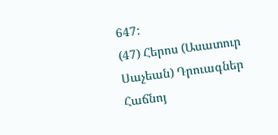647:
(47) Հերոս (Ասատուր Սաչեան) Դրուագներ Հաճնոյ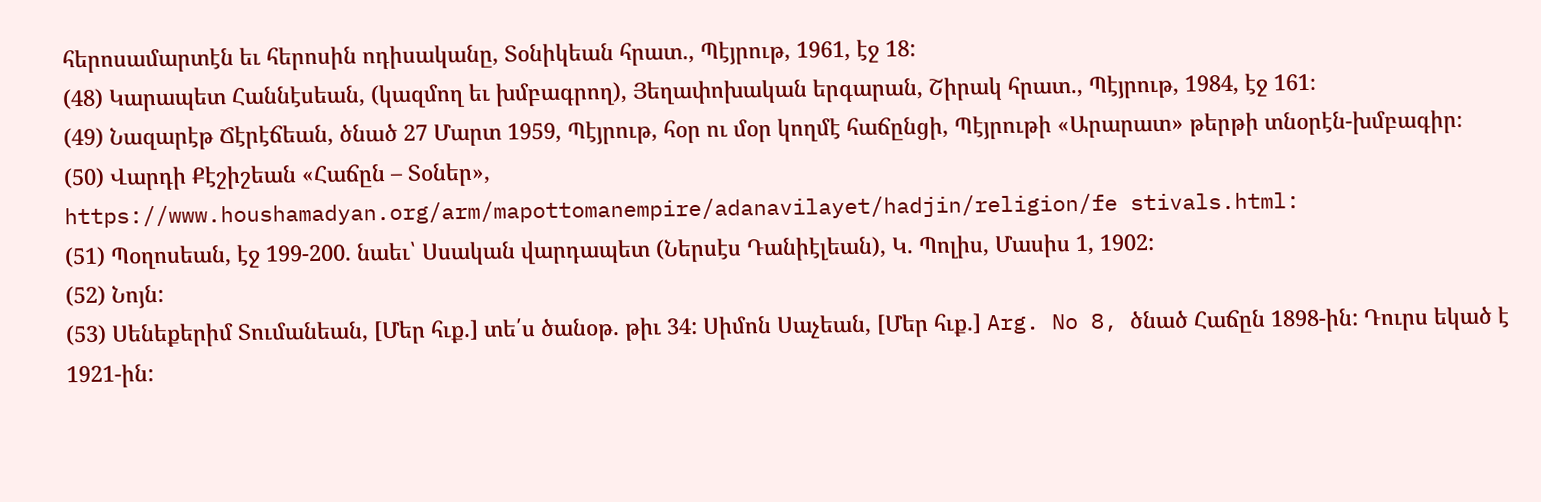հերոսամարտէն եւ հերոսին ոդիսականը, Տօնիկեան հրատ., Պէյրութ, 1961, էջ 18:
(48) Կարապետ Հաննէսեան, (կազմող եւ խմբագրող), Յեղափոխական երգարան, Շիրակ հրատ., Պէյրութ, 1984, էջ 161։
(49) Նազարէթ Ճէրէճեան, ծնած 27 Մարտ 1959, Պէյրութ, հօր ու մօր կողմէ հաճընցի, Պէյրութի «Արարատ» թերթի տնօրէն-խմբագիր։
(50) Վարդի Քէշիշեան «Հաճըն – Տօներ»,
https://www.houshamadyan.org/arm/mapottomanempire/adanavilayet/hadjin/religion/fe stivals.html:
(51) Պօղոսեան, էջ 199-200. նաեւ՝ Սսական վարդապետ (Ներսէս Դանիէլեան), Կ. Պոլիս, Մասիս 1, 1902:
(52) Նոյն:
(53) Սենեքերիմ Տումանեան, [Մեր հւք.] տե՛ս ծանօթ. թիւ 34: Սիմոն Սաչեան, [Մեր հւք.] Arg. No 8, ծնած Հաճըն 1898-ին: Դուրս եկած է 1921-ին: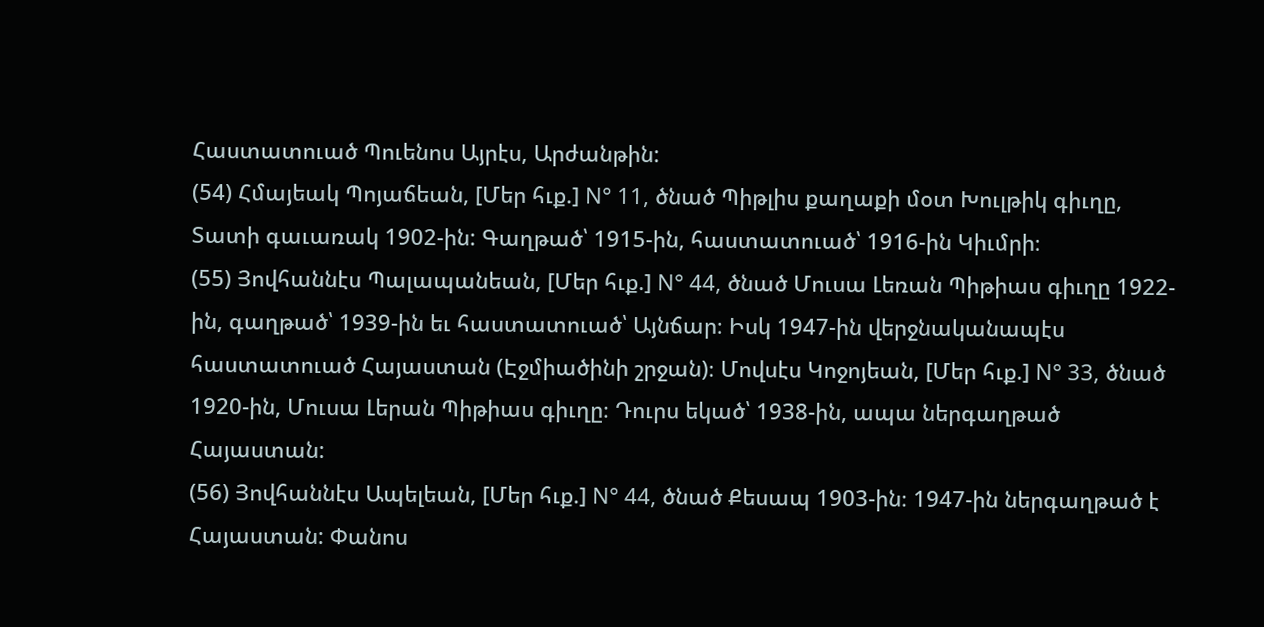Հաստատուած Պուենոս Այրէս, Արժանթին:
(54) Հմայեակ Պոյաճեան, [Մեր հւք.] N° 11, ծնած Պիթլիս քաղաքի մօտ Խուլթիկ գիւղը, Տատի գաւառակ 1902-ին: Գաղթած՝ 1915-ին, հաստատուած՝ 1916-ին Կիւմրի։
(55) Յովհաննէս Պալապանեան, [Մեր հւք.] N° 44, ծնած Մուսա Լեռան Պիթիաս գիւղը 1922-ին, գաղթած՝ 1939-ին եւ հաստատուած՝ Այնճար։ Իսկ 1947-ին վերջնականապէս հաստատուած Հայաստան (Էջմիածինի շրջան)։ Մովսէս Կոջոյեան, [Մեր հւք.] N° 33, ծնած 1920-ին, Մուսա Լերան Պիթիաս գիւղը։ Դուրս եկած՝ 1938-ին, ապա ներգաղթած Հայաստան:
(56) Յովհաննէս Ապելեան, [Մեր հւք.] N° 44, ծնած Քեսապ 1903-ին։ 1947-ին ներգաղթած է Հայաստան: Փանոս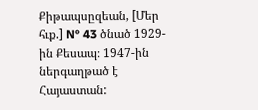Քիթապսըզեան, [Մեր հւք.] N° 43 ծնած 1929-ին Քեսապ։ 1947-ին ներգաղթած է Հայաստան: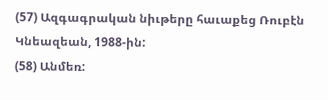(57) Ազգագրական նիւթերը հաւաքեց Ռուբէն Կնեազեան, 1988-ին:
(58) Անմեռ: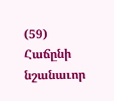(59) Հաճընի նշանաւոր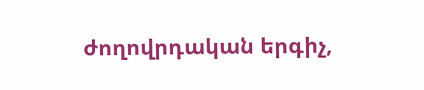ժողովրդական երգիչ,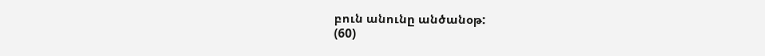բուն անունը անծանօթ:
(60)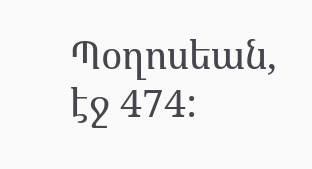Պօղոսեան, էջ 474: